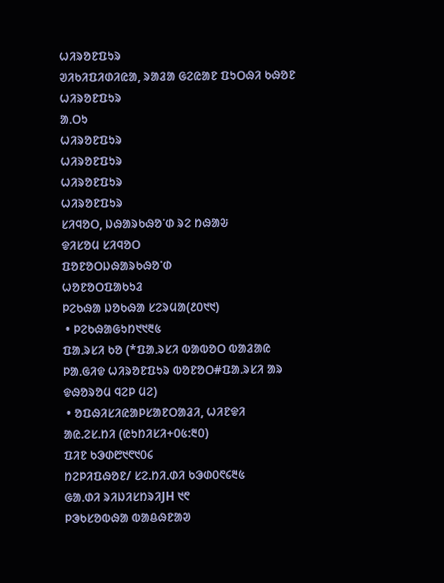ᱦᱤᱨᱚᱱᱯᱩᱨ
ᱣᱤᱠᱤᱯᱤᱰᱤᱭᱟ, ᱨᱟᱲᱟ ᱜᱮᱭᱟᱱ ᱯᱩᱛᱷᱤ ᱠᱷᱚᱱ
ᱦᱤᱨᱚᱱᱯᱩᱨ
ᱟᱹᱛᱩ
ᱦᱤᱨᱚᱱᱯᱩᱨ
ᱦᱤᱨᱚᱱᱯᱩᱨ
ᱦᱤᱨᱚᱱᱯᱩᱨ
ᱦᱤᱨᱚᱱᱯᱩᱨ
ᱥᱤᱧᱚᱛ, ᱡᱷᱟᱨᱠᱷᱚᱸᱰ ᱨᱮ ᱴᱷᱟᱶ
ᱫᱤᱥᱚᱢ ᱥᱤᱧᱚᱛ
ᱯᱚᱱᱚᱛᱡᱷᱟᱨᱠᱷᱚᱸᱰ
ᱦᱚᱱᱚᱛᱯᱟᱠᱩᱲ
ᱞᱮᱠᱷᱟ ᱡᱚᱠᱷᱟ ᱥᱮᱨᱢᱟ(᱒᱐᱑᱑)
 • ᱞᱮᱠᱷᱟᱜᱩᱴ᱑᱑᱓᱕
ᱯᱟᱹᱨᱥᱤ ᱠᱚ (*ᱯᱟᱹᱨᱥᱤ ᱵᱟᱵᱚᱛ ᱵᱟᱲᱟᱭ ᱞᱟᱹᱜᱤᱫ ᱦᱤᱨᱚᱱᱯᱩᱨ ᱵᱚᱱᱚᱛ#ᱯᱟᱹᱨᱥᱤ ᱟᱨ ᱫᱷᱚᱨᱚᱢ ᱧᱮᱞ ᱢᱮ)
 • ᱚᱯᱷᱤᱥᱤᱭᱟᱞᱥᱟᱱᱛᱟᱲᱤ, ᱦᱤᱱᱫᱤ
ᱟᱭ.ᱮᱥ.ᱴᱤ (ᱭᱩᱴᱤᱥᱤ+᱐᱕:᱓᱐)
ᱯᱤᱱ ᱠᱳᱰ᱘᱑᱖᱑᱐᱔
ᱴᱮᱞᱤᱯᱷᱚᱱ/ ᱥᱮ.ᱴᱤ.ᱰᱤ ᱠᱳᱰ᱐᱖᱔᱓᱕
ᱜᱟᱹᱰᱤ ᱨᱤᱡᱤᱥᱴᱨᱤJH ᱑᱖
ᱞᱳᱠᱥᱚᱵᱷᱟ ᱵᱟᱪᱷᱱᱟᱣ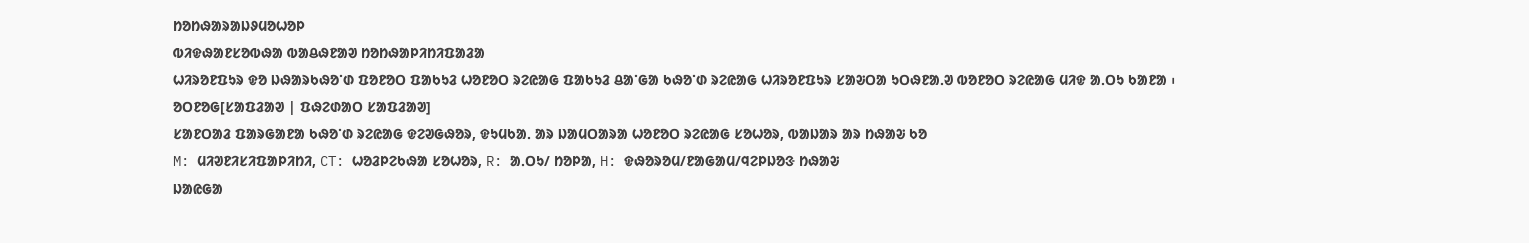ᱴᱚᱴᱷᱟᱨᱟᱡᱽᱢᱚᱦᱚᱞ
ᱵᱤᱫᱷᱟᱱᱥᱚᱵᱷᱟ ᱵᱟᱪᱷᱱᱟᱣ ᱴᱚᱴᱷᱟᱞᱤᱴᱤᱯᱟᱲᱟ
ᱦᱤᱨᱚᱱᱯᱩᱨ ᱫᱚ ᱡᱷᱟᱨᱠᱷᱚᱸᱰ ᱯᱚᱱᱚᱛ ᱯᱟᱠᱩᱲ ᱦᱚᱱᱚᱛ ᱨᱮᱭᱟᱜ ᱯᱟᱠᱩᱲ ᱪᱟᱸᱜᱟ ᱠᱷᱚᱸᱰ ᱨᱮᱭᱟᱜ ᱦᱤᱨᱚᱱᱯᱩᱨ ᱥᱟᱶᱛᱟ ᱩᱛᱷᱱᱟᱹᱣ ᱵᱚᱱᱚᱛ ᱨᱮᱭᱟᱜ ᱢᱤᱫ ᱟᱹᱛᱩ ᱠᱟᱱᱟ ᱾
ᱚᱛᱱᱚᱜ[ᱥᱟᱯᱲᱟᱣ | ᱯᱷᱮᱰᱟᱛ ᱥᱟᱯᱲᱟᱣ]
ᱥᱟᱱᱛᱟᱲ ᱯᱟᱨᱜᱟᱱᱟ ᱠᱷᱚᱸᱰ ᱨᱮᱭᱟᱜ ᱫᱮᱣᱜᱷᱚᱨ, ᱫᱩᱢᱠᱟᱹ ᱟᱨ ᱡᱟᱢᱛᱟᱨᱟ ᱦᱚᱱᱚᱛ ᱨᱮᱭᱟᱜ ᱥᱚᱦᱚᱨ, ᱵᱟᱡᱟᱨ ᱟᱨ ᱴᱷᱟᱶ ᱠᱚ
M: ᱢᱤᱣᱱᱤᱥᱤᱯᱟᱞᱤᱴᱤ, CT: ᱦᱚᱲᱞᱮᱠᱷᱟ ᱥᱚᱦᱚᱨ, R: ᱟᱹᱛᱩ/ ᱴᱚᱞᱟ, H: ᱫᱷᱚᱨᱚᱢ/ᱱᱟᱜᱟᱢ/ᱧᱮᱞᱡᱚᱝ ᱴᱷᱟᱶ
ᱡᱟᱭᱜᱟ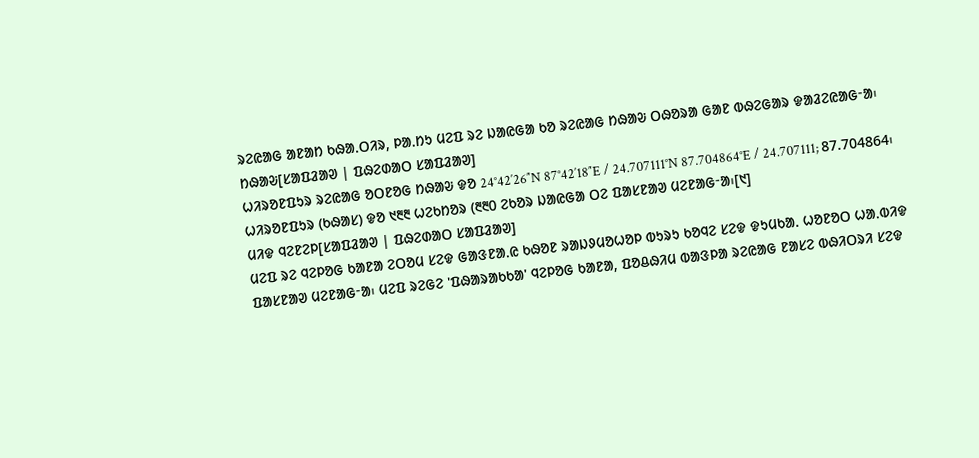ᱨᱮᱭᱟᱜ ᱟᱱᱟᱴ ᱠᱷᱟᱹᱛᱤᱨ, ᱞᱟᱹᱴᱩ ᱢᱮᱯ ᱨᱮ ᱡᱟᱭᱜᱟ ᱠᱚ ᱨᱮᱭᱟᱜ ᱴᱷᱟᱶ ᱛᱷᱚᱨᱟ ᱜᱟᱱ ᱵᱷᱮᱜᱟᱨ ᱫᱟᱲᱮᱭᱟᱜᱼᱟ᱾
ᱴᱷᱟᱶ[ᱥᱟᱯᱲᱟᱣ | ᱯᱷᱮᱰᱟᱛ ᱥᱟᱯᱲᱟᱣ]
ᱦᱤᱨᱚᱱᱯᱩᱨ ᱨᱮᱭᱟᱜ ᱚᱛᱱᱚᱜ ᱴᱷᱟᱶ ᱫᱚ 24°42′26″N 87°42′18″E / 24.707111°N 87.704864°E / 24.707111; 87.704864᱾ ᱦᱤᱨᱚᱱᱯᱩᱨ (ᱠᱷᱟᱥ) ᱫᱚ ᱑᱓᱓ ᱦᱮᱠᱴᱚᱨ (᱓᱓᱐ ᱮᱠᱚᱨ ᱡᱟᱭᱜᱟ ᱛᱮ ᱯᱟᱥᱱᱟᱣ ᱢᱮᱱᱟᱜᱼᱟ᱾[᱑]
ᱢᱤᱫ ᱧᱮᱱᱮᱞ[ᱥᱟᱯᱲᱟᱣ | ᱯᱷᱮᱰᱟᱛ ᱥᱟᱯᱲᱟᱣ]
ᱢᱮᱯ ᱨᱮ ᱧᱮᱞᱚᱜ ᱠᱟᱱᱟ ᱮᱛᱚᱢ ᱥᱮᱫ ᱜᱟᱝᱱᱟᱹᱭ ᱠᱷᱚᱱ ᱨᱟᱡᱽᱢᱚᱦᱚᱞ ᱵᱩᱨᱩ ᱠᱚᱧᱮ ᱥᱮᱫ ᱫᱩᱢᱠᱟᱹ ᱦᱚᱱᱚᱛ ᱦᱟᱹᱵᱤᱫ ᱯᱟᱥᱱᱟᱣ ᱢᱮᱱᱟᱜᱼᱟ᱾ ᱢᱮᱯ ᱨᱮᱜᱮ 'ᱯᱷᱟᱨᱟᱠᱠᱟ' ᱧᱮᱞᱚᱜ ᱠᱟᱱᱟ, ᱯᱚᱪᱷᱤᱢ ᱵᱟᱝᱞᱟ ᱨᱮᱭᱟᱜ ᱱᱟᱥᱮ ᱵᱷᱤᱛᱨᱤ ᱥᱮᱫ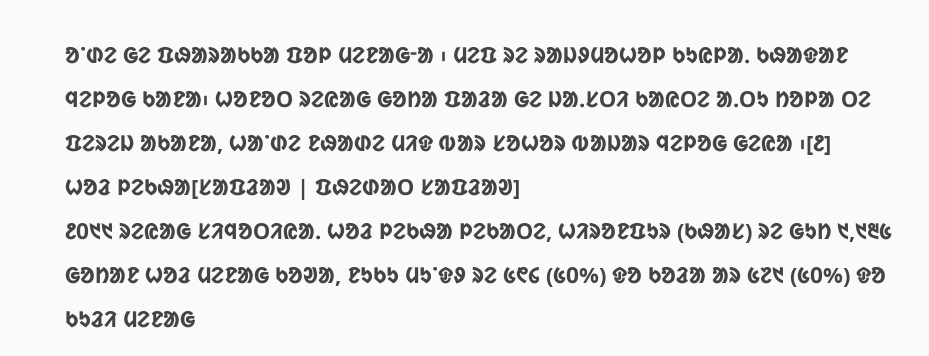ᱚᱸᱰᱮ ᱜᱮ ᱯᱷᱟᱨᱟᱠᱠᱟ ᱯᱚᱞ ᱢᱮᱱᱟᱜᱼᱟ ᱾ ᱢᱮᱯ ᱨᱮ ᱨᱟᱡᱽᱢᱚᱦᱚᱞ ᱠᱩᱭᱞᱟᱹ ᱠᱷᱟᱫᱟᱱ ᱧᱮᱞᱚᱜ ᱠᱟᱱᱟ᱾ ᱦᱚᱱᱚᱛ ᱨᱮᱭᱟᱜ ᱜᱚᱴᱟ ᱯᱟᱲᱟ ᱜᱮ ᱡᱟᱹᱥᱛᱤ ᱠᱟᱭᱛᱮ ᱟᱹᱛᱩ ᱴᱚᱞᱟ ᱛᱮ ᱯᱮᱨᱮᱡ ᱟᱠᱟᱱᱟ, ᱦᱟᱸᱰᱮ ᱱᱷᱟᱰᱮ ᱢᱤᱫ ᱵᱟᱨ ᱥᱚᱦᱚᱨ ᱵᱟᱡᱟᱨ ᱧᱮᱞᱚᱜ ᱜᱮᱭᱟ ᱾[᱒]
ᱦᱚᱲ ᱞᱮᱠᱷᱟ[ᱥᱟᱯᱲᱟᱣ | ᱯᱷᱮᱰᱟᱛ ᱥᱟᱯᱲᱟᱣ]
᱒᱐᱑᱑ ᱨᱮᱭᱟᱜ ᱥᱤᱧᱚᱛᱤᱭᱟᱹ ᱦᱚᱲ ᱞᱮᱠᱷᱟ ᱞᱮᱠᱟᱛᱮ, ᱦᱤᱨᱚᱱᱯᱩᱨ (ᱠᱷᱟᱥ) ᱨᱮ ᱜᱩᱴ ᱑,᱑᱓᱕ ᱜᱚᱴᱟᱱ ᱦᱚᱲ ᱢᱮᱱᱟᱜ ᱠᱚᱣᱟ, ᱱᱩᱠᱩ ᱢᱩᱸᱫᱽ ᱨᱮ ᱕᱖᱔ (᱕᱐%) ᱫᱚ ᱠᱚᱲᱟ ᱟᱨ ᱕᱗᱑ (᱕᱐%) ᱫᱚ ᱠᱩᱲᱤ ᱢᱮᱱᱟᱜ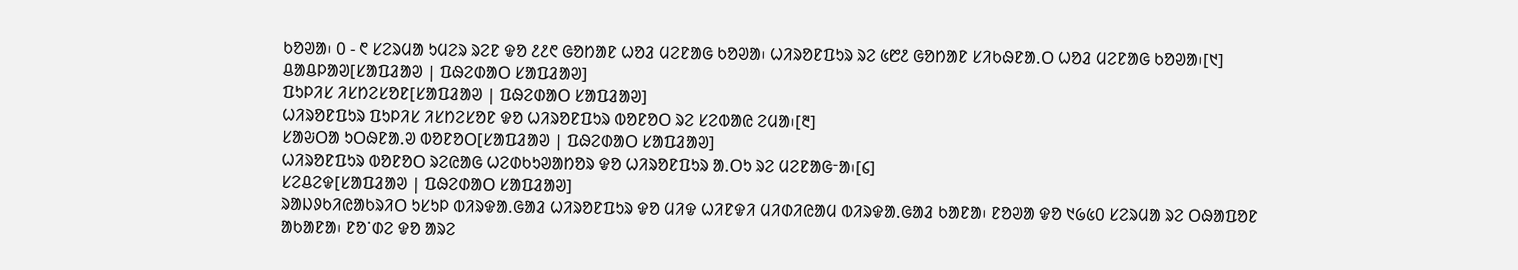ᱠᱚᱣᱟ᱾ ᱐ - ᱖ ᱥᱮᱨᱢᱟ ᱩᱢᱮᱨ ᱨᱮᱱ ᱫᱚ ᱒᱒᱖ ᱜᱚᱴᱟᱱ ᱦᱚᱲ ᱢᱮᱱᱟᱜ ᱠᱚᱣᱟ᱾ ᱦᱤᱨᱚᱱᱯᱩᱨ ᱨᱮ ᱕᱘᱒ ᱜᱚᱴᱟᱱ ᱥᱤᱠᱷᱱᱟᱹᱛ ᱦᱚᱲ ᱢᱮᱱᱟᱜ ᱠᱚᱣᱟ᱾[᱑]
ᱪᱟᱪᱞᱟᱣ[ᱥᱟᱯᱲᱟᱣ | ᱯᱷᱮᱰᱟᱛ ᱥᱟᱯᱲᱟᱣ]
ᱯᱩᱞᱤᱥ ᱤᱥᱴᱮᱥᱚᱱ[ᱥᱟᱯᱲᱟᱣ | ᱯᱷᱮᱰᱟᱛ ᱥᱟᱯᱲᱟᱣ]
ᱦᱤᱨᱚᱱᱯᱩᱨ ᱯᱩᱞᱤᱥ ᱤᱥᱴᱮᱥᱚᱱ ᱫᱚ ᱦᱤᱨᱚᱱᱯᱩᱨ ᱵᱚᱱᱚᱛ ᱨᱮ ᱥᱮᱵᱟᱭ ᱮᱢᱟ᱾[᱓]
ᱥᱟᱶᱛᱟ ᱩᱛᱷᱱᱟᱹᱣ ᱵᱚᱱᱚᱛ[ᱥᱟᱯᱲᱟᱣ | ᱯᱷᱮᱰᱟᱛ ᱥᱟᱯᱲᱟᱣ]
ᱦᱤᱨᱚᱱᱯᱩᱨ ᱵᱚᱱᱚᱛ ᱨᱮᱭᱟᱜ ᱦᱮᱰᱠᱩᱣᱟᱴᱚᱨ ᱫᱚ ᱦᱤᱨᱚᱱᱯᱩᱨ ᱟᱹᱛᱩ ᱨᱮ ᱢᱮᱱᱟᱜᱼᱟ᱾[᱔]
ᱥᱮᱪᱮᱫ[ᱥᱟᱯᱲᱟᱣ | ᱯᱷᱮᱰᱟᱛ ᱥᱟᱯᱲᱟᱣ]
ᱨᱟᱡᱽᱠᱤᱭᱟᱠᱨᱤᱛ ᱩᱥᱩᱞ ᱵᱤᱨᱫᱟᱹᱜᱟᱲ ᱦᱤᱨᱚᱱᱯᱩᱨ ᱫᱚ ᱢᱤᱫ ᱦᱤᱱᱫᱤ ᱢᱤᱰᱤᱭᱟᱢ ᱵᱤᱨᱫᱟᱹᱜᱟᱲ ᱠᱟᱱᱟ᱾ ᱱᱚᱣᱟ ᱫᱚ ᱑᱙᱕᱐ ᱥᱮᱨᱢᱟ ᱨᱮ ᱛᱷᱟᱯᱚᱱ ᱟᱠᱟᱱᱟ᱾ ᱱᱚᱸᱰᱮ ᱫᱚ ᱟᱨᱮ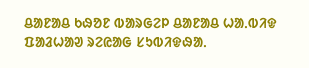ᱪᱟᱱᱟᱪ ᱠᱷᱚᱱ ᱵᱟᱨᱜᱮᱞ ᱪᱟᱱᱟᱪ ᱦᱟᱹᱵᱤᱫ ᱯᱟᱲᱦᱟᱣ ᱨᱮᱭᱟᱜ ᱥᱩᱵᱤᱫᱷᱟᱹ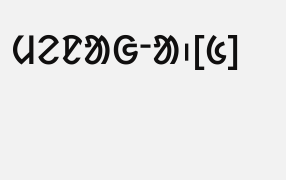ᱢᱮᱱᱟᱜᱼᱟ᱾[᱕]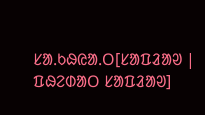ᱥᱟᱹᱠᱷᱭᱟᱹᱛ[ᱥᱟᱯᱲᱟᱣ | ᱯᱷᱮᱰᱟᱛ ᱥᱟᱯᱲᱟᱣ]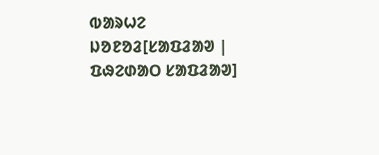ᱵᱟᱨᱦᱮ ᱡᱚᱱᱚᱲ[ᱥᱟᱯᱲᱟᱣ | ᱯᱷᱮᱰᱟᱛ ᱥᱟᱯᱲᱟᱣ]